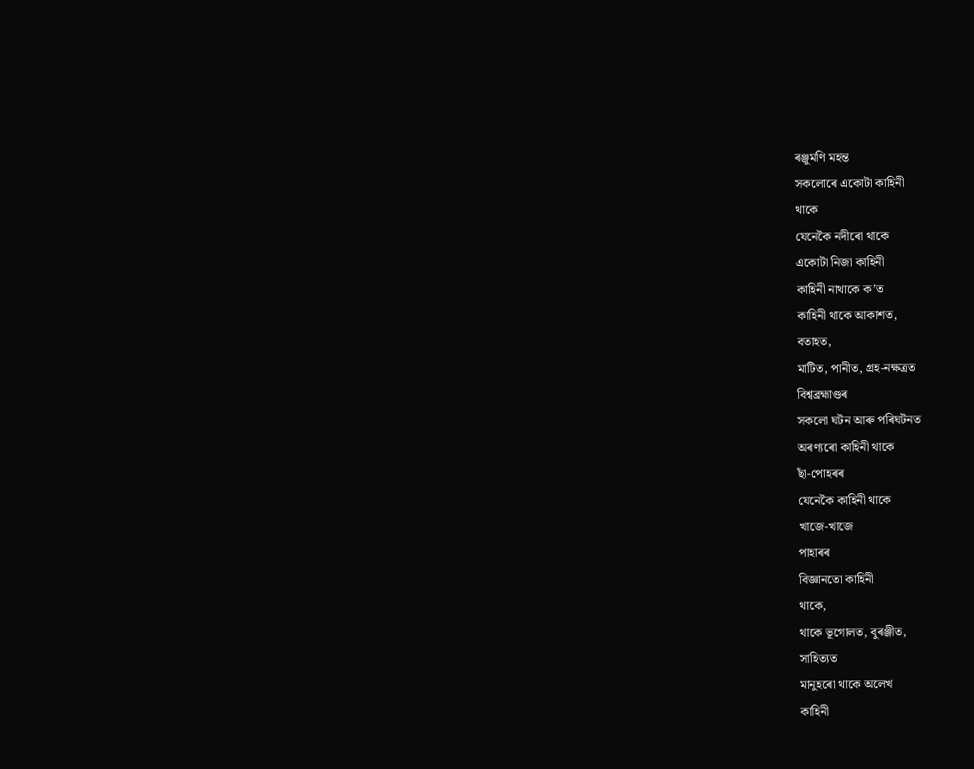ৰঞ্জুমণি মহন্ত
সকলোৰে একোটা কাহিনী
থাকে
যেনেকৈ নদীৰো থাকে
একোটা নিজা কাহিনী
কাহিনী নাথাকে ক’ত
কাহিনী থাকে আকাশত,
বতাহত,
মাটিত, পানীত, গ্ৰহ-নক্ষত্ৰত
বিশ্বব্ৰহ্মাণ্ডৰ
সকলো ঘটন আৰু পৰিঘটনত
অৰণ্যৰো কাহিনী থাকে
ছাঁ-পোহৰৰ
যেনেকৈ কাহিনী থাকে
খাজে-খাজে
পাহাৰৰ
বিজ্ঞানতো কাহিনী
থাকে,
থাকে ভূগোলত, বুৰঞ্জীত,
সাহিত্যত
মানুহৰো থাকে অলেখ
কাহিনী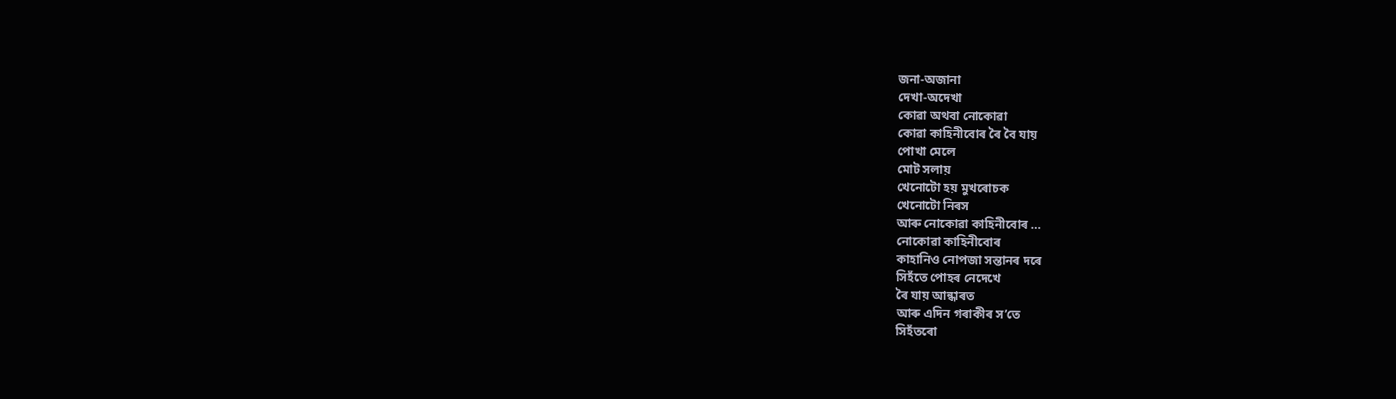জনা-অজানা
দেখা-অদেখা
কোৱা অথবা নোকোৱা
কোৱা কাহিনীবোৰ ৰৈ বৈ যায়
পোখা মেলে
মোট সলায়
খেনোটো হয় মুখৰোচক
খেনোটো নিৰস
আৰু নোকোৱা কাহিনীবোৰ …
নোকোৱা কাহিনীবোৰ
কাহানিও নোপজা সন্তানৰ দৰে
সিহঁতে পোহৰ নেদেখে
ৰৈ যায় আন্ধাৰত
আৰু এদিন গৰাকীৰ স’তে
সিহঁতৰো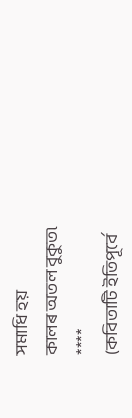সমাধি হয়
কালৰ অতল বুকুত৷
****
(কবিতাটি ইতিপূৰ্বে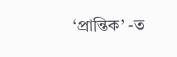‘প্ৰান্তিক’ -ত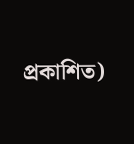প্ৰকাশিত)